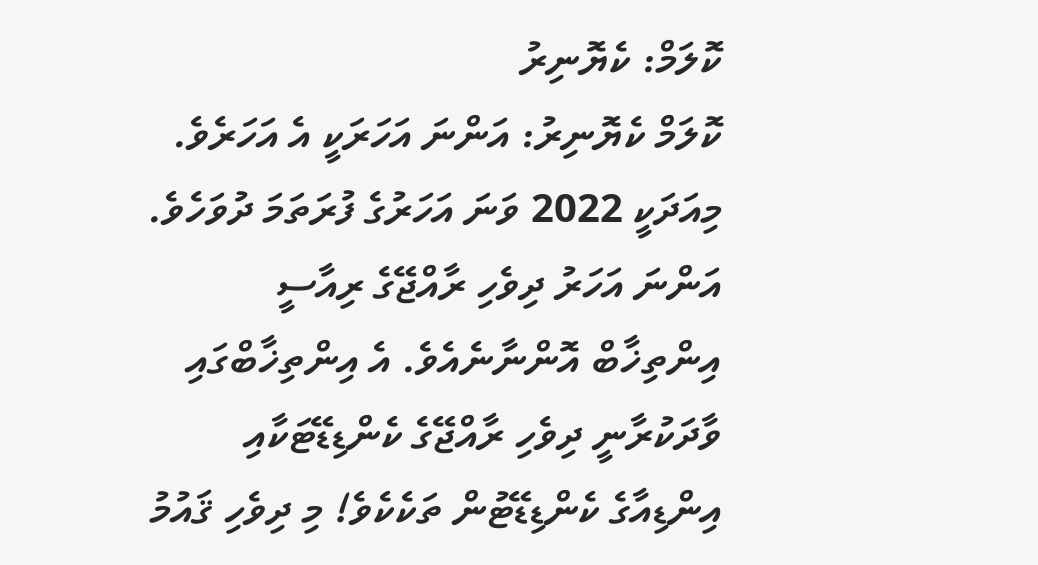ކޮލަމް: ކެޔޮނިރު
ކޮލަމް ކެޔޮނިރު: އަންނަ އަހަރަކީ އެ އަހަރެވެ.
މިއަދަކީ 2022 ވަނަ އަހަރުގެ ފުރަތަމަ ދުވަހެވެ. އަންނަ އަހަރު ދިވެހި ރާއްޖޭގެ ރިއާސީ އިންތިޚާބް އޮންނާނެއެވެ. އެ އިންތިޚާބްގައި ވާދަކުރާނީ ދިވެހި ރާއްޖޭގެ ކެންޑިޑޭޓަކާއި އިންޑިއާގެ ކެންޑިޑޭޓުން ތަކެކެވެ! މި ދިވެހި ޤައުމު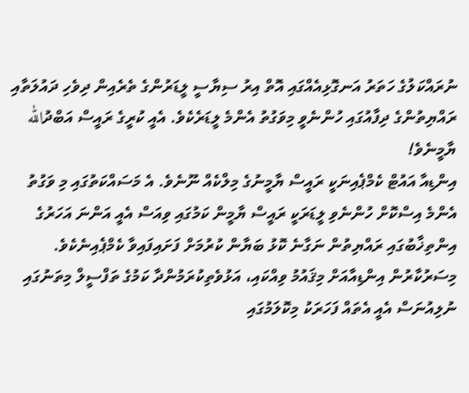ނުރައްކަލުގެ ހަތަރު އަނގޮޅިއެއްގައި އޮތް އިރު ސިޔާސީ ލީޑަރުންގެ ތެރެއިން ދިވެހި ދައުލަތާއި ރައްޔިތުންގެ ދިފާއުގައި ހުންނެވީ މިވަގުތު އެންމެ ލީޑަރެކެވެ. އެއީ ކުރީގެ ރައީސް އަބްދުالله ޔާމީނެވެ!
އިންޑިއާ އައުޓް ކެމްޕެއިނަކީ ރައީސް ޔާމީނުގެ މިލްކެއް ނޫނެވެ. އެ މަސައްކަތުގައި މި ވަގުތު އެންމެ އިސްކޮށް ހުންނެވި ލީޑަރަކީ ރައީސް ޔާމީން ކަމުގައި ވިއަސް އެއީ އަންނަ އަހަރުގެ އިންތިޚާބުގައި ރައްޔިތުން ނަގާނެ ކޮޅު ބަޔާން ކުރުމަށް ފަށައިފައިވާ ކެމްޕެއިނެކެވެ. މިސަރުކާރުން އިންޑިއާއަށް މިޤައުމު ވިއްކައި، އަޅުވެތިކުރަމުންދާ ކަމުގެ ތަފްސީލް މިތަނުގައި ނުލިއުނަސް އެއީ އެތައް ފަހަރަކު މިކޮލަމުގައި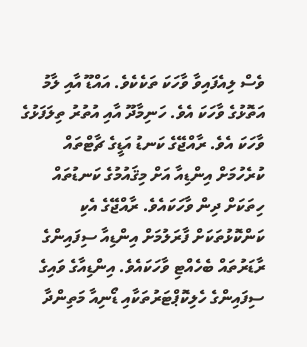ވެސް ލިއެފައިވާ ވާހަކަ ތަކެކެވެ. އައްޑޫ އާއި ލާމު އަތޮޅުގެ ވާހަކަ އެވެ. ހަނިމާދޫ އާއި އުތުރު ތިލަފަޅުގެ ވާހަކަ އެވެ. ރާއްޖޭގެ ކަނޑު އަޑީގެ ޗާޓްތައް ކުރެހުމަށް އިންޑިއާ އަށް މިޤައުމުގެ ކަނޑުތައް ހިތަކަށް ދިން ވާހަކައެވެ. ރާއްޖޭގެ އެކި ކަންކޮޅުތަކަށް ފާރަލުމަށް އިންޑިއާ ސިފައިންގެ ރާޑަރުތައް ބެހެއްޓި ވާހަކައެވެ. އިންޑިއާގެ ވައިގެ ސިފައިންގެ ހެލިކޮޕްޓަރުތަކާއި ޑޯނިއާ މަތިންދާ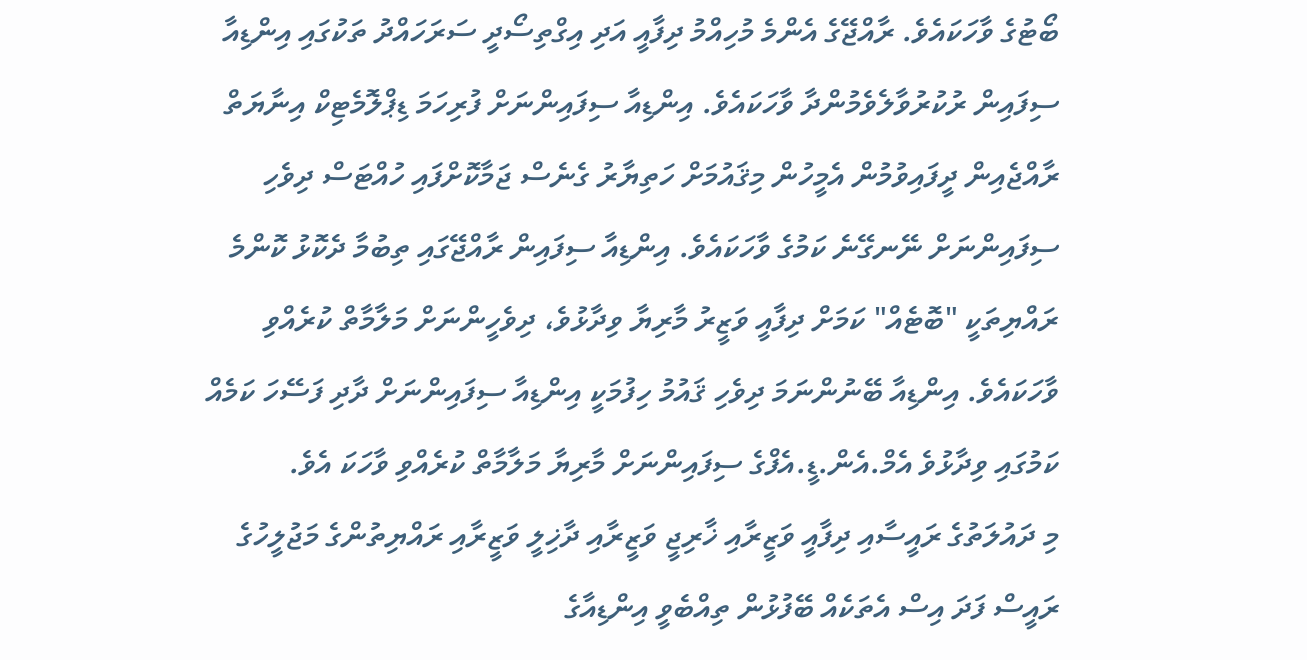ބޯޓުގެ ވާހަކައެވެ. ރާއްޖޭގެ އެންމެ މުހިއްމު ދިފާއީ އަދި އިގްތިސޯދީ ސަރަހައްދު ތަކުގައި އިންޑިއާ ސިފައިން ރުކުރުވާލެވެމުންދާ ވާހަކައެވެ. އިންޑިއާ ސިފައިންނަށް ފުރިހަމަ ޑިޕްލޮމެޓިކް އިނާޔަތް ރާއްޖެއިން ދީފައިވުމުން އެމީހުން މިޤައުމަށް ހަތިޔާރު ގެނެސް ޖަމާކޮށްފައި ހުއްޓަސް ދިވެހި ސިފައިންނަށް ނޭނގޭނެ ކަމުގެ ވާހަކައެވެ. އިންޑިއާ ސިފައިން ރާއްޖޭގައި ތިބުމާ ދެކޮޅު ކޮންމެ ރައްޔިތަކީ "ބޮޓެއް" ކަމަށް ދިފާއީ ވަޒީރު މާރިޔާ ވިދާޅުވެ، ދިވެހީންނަށް މަލާމާތް ކުރެއްވި ވާހަކައެވެ. އިންޑިއާ ބޭނުންނަމަ ދިވެހި ޤައުމު ހިފުމަކީ އިންޑިއާ ސިފައިންނަށް ދާދި ފަސޭހަ ކަމެއް ކަމުގައި ވިދާޅުވެ އެމް.އެން.ޑީ.އެފްގެ ސިފައިންނަށް މާރިޔާ މަލާމާތް ކުރެއްވި ވާހަކަ އެވެ.
މި ދައުލަތުގެ ރައީސާއި ދިފާއީ ވަޒީރާއި ޚާރިޖީ ވަޒީރާއި ދާޚިލީ ވަޒީރާއި ރައްޔިތުންގެ މަޖުލީހުގެ ރައީސް ފަދަ އިސް އެތަކެއް ބޭފުޅުން ތިއްބެވީ އިންޑިއާގެ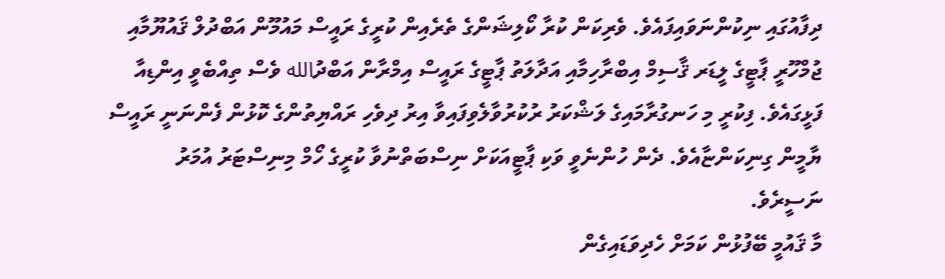ދިފާއުގައި ނިކުންނަވައިފައެވެ. ވެރިކަން ކުރާ ކޯލިޝަންގެ ތެރެއިން ކުރީގެ ރައީސް މައުމޫން އަބްދުލް ޤައުޔޫމާއި ޖުމްހޫރީ ޕާޓީގެ ލީޑަރ ޤާސިމް އިބްރާހިމާއި އަދާލަތު ޕާޓީގެ ރައީސް އިމްރާން އަބްދުالله ވެސް ތިއްބެވީ އިންޑިއާ ފަޅީގައެވެ. ފިކުރީ މި ހަނގުރާމައިގެ ލަޝްކަރު ރުކުރުވާލެވިފައިވާ އިރު ދިވެހި ރައްޔިތުންގެ ކޮޅުން ފެންނަނީ ރައީސް ޔާމީން ގިނިކަންޏާއެވެ. ދެން ހުންނެވީ ވަކި ޕާޓީއަކަށް ނިސްބަތްނުވާ ކުރީގެ ހޯމް މިނިސްޓަރު އުމަރު ނަސީރެވެ.
މާ ޤައުމީ ބޭފުޅުން ކަމަށް ހެދިވަޑައިގެން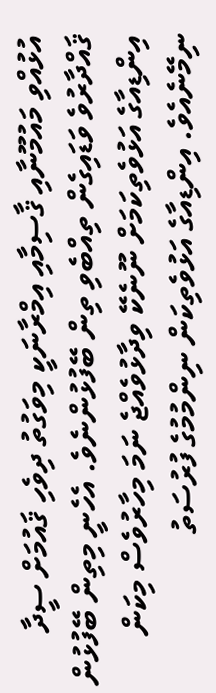އުޅުއްވި މައުމޫނާއި ޤާސިމާއި އިމްރާނަކީ މިވަގުތު ދިވެހި ޤައުމަށް ސީދާ ޤައްދާރުވެ ވަޑައިގެން ތިއްބެވި ތިން ބޭފުޅުންނެވެ. އެހެނީ މިތިން ބޭފުޅުން އިންޑިއާގެ އަޅުވެތިކަމަށް ނޫނެކޭ ވިދާޅުވެއްޖެ ނަމަ މިހާރުވެސް މިކަން ނިމޭނެއެވެ. އިންޑިއާގެ އަޅުވެތިކަން ނިންމުމުގެ ފުރުސަތު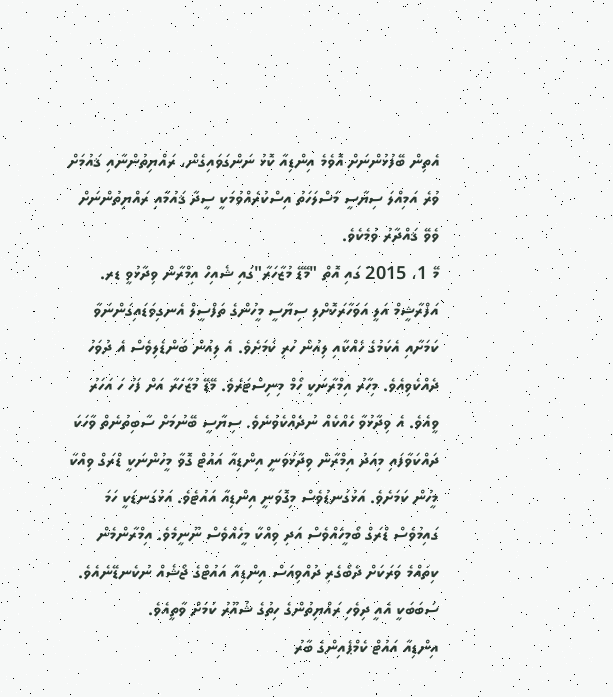އެތިން ބޭފުޅުންނަށް އޮވެމެ އިންޑިއާ ކޮޅު ނަންގަވައިގެން، ރައްޔިތުންނާއި ޤައުމަށް ވުރެ އަމިއްލަ ސިޔާސީ މަސްލަހަތު އިސްކުރެއްވުމަކީ ސީދާ ޤައުމާއި ރައްޔިތުންނަށް ވެވޭ ޤައްދާރު ވުމެކެވެ.
މޭ 1، 2015 ގައި އޮތް "މޭޑޭ މުޒާހަރާ"ގައި ޝެއިހް އިމްރާން ވިދާޅުވީ ޑރ. އަފްރާޝީމް އަލީ އަވަހާރަކޮށްލި ސިޔާސީ މީހުންގެ ތަފްސީލް އެނގިވަޑައިގަންނަވާ ކަމަށާއި އެކަމުގެ ހެއްކާއި ލިއުން ހުރި ކަމަށެވެ. އެ ލިއުން ބަންޑެލިވެސް އެ ދުވަހު ދެއްކެވިއެވެ. މިހާރު އިމްރާނަކީ ހޯމް މިނިސްޓަރެވެ. މޭޑޭ މުޒާހަރާ އަށް ފަހު ހަ އަހަރު ވީއެވެ. އެ ވިދާޅުވާ ހެއްކެއް ނުދެއްކެވުނެވެ. ސިޔާސީ ބޭނުމަށް ސާބިތުނެތް ވާހަކަ ދައްކަވާފައި މިއަދު އިމްރާން ވިދާޅުވަނީ އިންޑިއާ އައުޓް ގޮވާ މީހުންނަކީ ޑްރަގް ވިއްކާ މީހުން ކަމަށެވެ. އަޅުގަނޑުވެސް މިގޮވަނީ އިންޑިއާ އައުޓެވެ. އަޅުގަނޑަކީ ހަމަ ގައިމުވެސް ޑްރަގް ބޯމީހެއްވެސް އަދި ވިއްކާ މީހެއްވެސް ނޫނީމެވެ. އިމްރާންމެން ކިތައްމެ ވަރަކަށް ދެބޯގެރި ދުއްވިއަސް އިންޑިއާ އައުޓްގެ ޖޯޝެއް ނުކެނޑޭނެއެވެ. ސަބަބަކީ އެއީ ދިވެހި ރައްޔިތުންގެ ހިތުގެ ޝުއޫރު ކަމަށް ވާތީއެވެ.
އިންޑިއާ އައުޓް ކެމްޕެއިންގެ ބާރު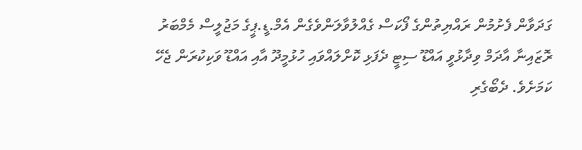ގަދަވާން ފެށުމުން ރައްޔިތުންގެ ފޯކަސް ގެއްލުވާލަންވެގެން އެމް.ޑީ.ޕީގެ މަޖުލީސް މެމްބަރު ރޮޒައިނާ އާދަމް ވިދާޅުވީ އައްޑޫ ސިޓީ ދެފަޅި ކޮށްލައްވައި ހުޅުމީދޫ އާއި އައްޑޫ ވަކިކުރަން ޖެހޭ ކަމަށެވެ. ދެބޯގެރި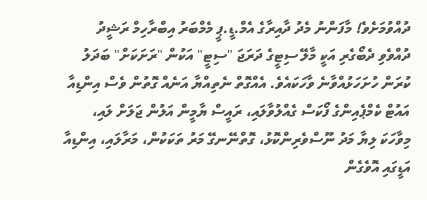ދުއްވުމަށެވެ! މާފަންނު މެދު ދާއިރާގެ އެމް.ޑީ.ޕީ މެމްބަރު އިބްރާހިމް ރަޝީދު ދުއްވެވި ދެބޯގެރި އަކީ މާލޭ ސިޓީގެ ދަރަޖަ "ސިޓީ" އަކުން "ރަށަކަށް" ބަދަލު ކުރަން ހުށަހަޅުއްވާނެ ވާހަކައެވެ. އެއްގޮތް ނެތިއްޔާ އަނެއް ގޮތުން ވެސް އިންޑިއާ އައުޓް ކެމްޕެއިންގެ ފޯކަސް ގެއްލުވާލައި، ރައީސް ޔާމީން އަލުން ޖަލަށް ލައި، މިވާހަކަ ލިޔާ މަދު ނޫސްވެރިންކޮޅު، ގޮތްނޭނގޭ މަރު ތަކަކުން، މަރާލައި، އިންޑިއާ އަޑީގައި އޮވެގެން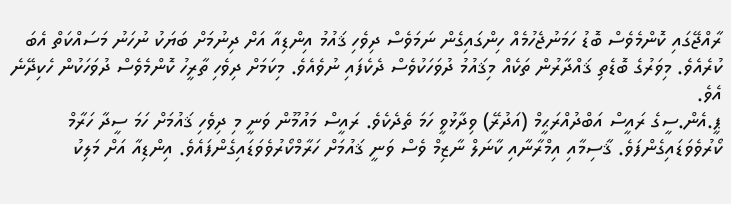ރާއްޖޭގައި ކޮންމެވެސް ބޮޑު ހަމަނުޖެހުމެއް ހިންގައިގެން ނަމަވެސް ދިވެހި ޤައުމު އިންޑިއާ އަށް ދިނުމަށް ބަޔަކު ނުހަނު މަސައްކަތް އެބަ ކުރެއެވެ. މިވަރުގެ ބޮޑެތި ޤައްދާރުން ތަކެއް މިޤައުމު ދުވަހަކުވެސް ދެކެފައި ނުވެއެވެ. މިކަމަށް ދިވެހި ތާރީހު ކޮންމެވެސް ދުވަހަކުން ހެކިދޭނެ އެވެ.
ޕީ.އެން.ސީގެ ރައީސް އަބްދުއްރަޙީމް (އަދުރޭ) ވިދާޅުވީ ހަމަ ތެދެކެވެ. ރައީސް މައުމޫން ވަނީ މި ދިވެހި ޤައުމަށް ހަމަ ސީދާ ހަރާމް ކޯރުވެވަޑައިގެންފަވެ. ޤާސިމާއި އިމްރާނާއި ކާނަލް ނާޒިމް ވެސް ވަނީ ޤައުމަށް ހަރާމްކޯރުވެވަޑައިގެންފައެވެ. އިންޑިއާ އަށް މަލިކު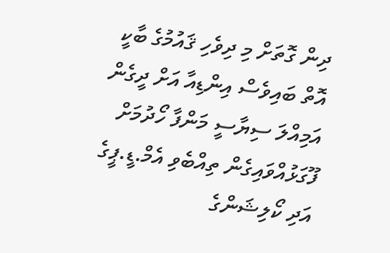ދިން ގޮތަށް މި ދިވެހި ޤައުމުގެ ބާކީ އޮތް ބައިވެސް އިންޑިއާ އަށް ދީގެން އަމިއްލަ ސިޔާސީ މަންފާ ހޯދުމަށް ފޫގަޅުއްވައިގެން ތިއްބެވި އެމް.ޑީ.ޕީގެ އަދި ކޯލިޝަންގެ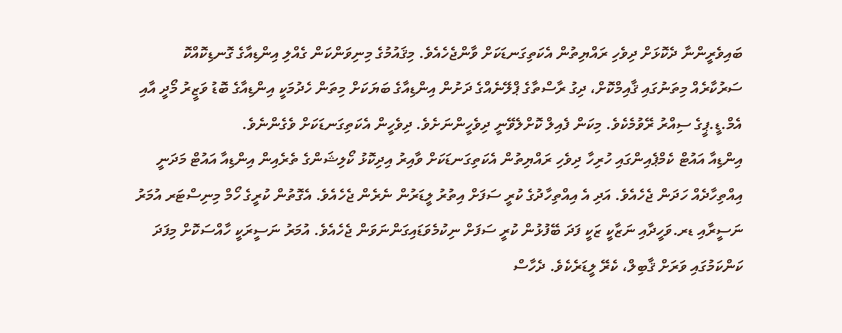ބައިވެރީންނާ ދެކޮޅަށް ދިވެހި ރައްޔިތުން އެކަތިގަނޑަކަށް ވާންޖެހެއެވެ. މިޤައުމުގެ މިނިވަންކަން ގެއްލި އިންޑިއާގެ ގޮނޑިކޮއްކޮ ސަރުކާރެއް މިތަނުގައި ޤާއިމްކޮށް، ދިގު ރާސްތާގެ ޕްލޭނެއްގެ ދަށުން އިންޑިއާގެ ބަޔަކަށް މިތަން ހެދުމަކީ އިންޑިއާގެ ބޮޑު ވަޒީރު މޯދީ އާއި އެމް.ޑީ.ޕީގެ ސިއްރު ރޭވުމެކެވެ. މިކަން ފެއިލް ކޮށްލެވޭނީ ދިވެހީންނަށެވެ. ދިވެހީން އެކަތިގަނޑަކަށް ވެގެންނެވެ.
އިންޑިއާ އައުޓް ކެމްޕެއިންގައި ހުރިހާ ދިވެހި ރައްޔިތުން އެކަތިގަނޑަކަށް ވާއިރު އިދިކޮޅު ކޯލިޝަންގެ ތެރެއިން އިންޑިއާ އައުޓް މަދަނީ އިއްތިހާދެއް ހަދަން ޖެހެއެވެ. އަދި އެ އިއްތިހާދުގެ ކުރީ ސަފަށް އިތުރު ލީޑަރުން ނެރެން ޖެހެއެވެ. އެގޮތުން ކުރީގެ ހޯމް މިނިސްޓަރ އުމަރު ނަސީރާއި ޑރ.ވަހީދާއި ނަޒާކީ ޒަކީ ފަދަ ބޭފުޅުން ކުރީ ސަފަށް ނިކުމެވަޑައިގަންނަވަން ޖެހެއެވެ. އުމަރު ނަސީރަކީ ހާއްސަކޮށް މިފަދަ ކަންކަމުގައި ވަރަށް ޤާބިލް، ކެރޭ ލީޑަރެކެވެ. ދެހާސް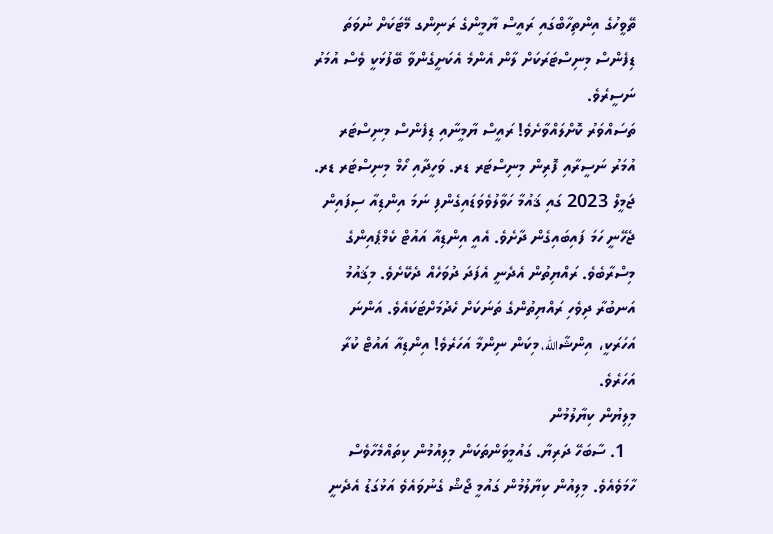ތޭވީހުގެ އިންތިހާބްގައި ރައީސް ޔާމީންގެ ރަނިންގ މޭޓަކަށް ނުވަތަ ޑިފެންސް މިނިސްޓަރަކަށް ލާން އެންމެ އެކަށީގެންވާ ބޭފުޅަކީ ވެސް އުމަރު ނަސީރެވެ.
ތަސައްވަރު ކޮށްލައްވާށެވެ! ރައީސް ޔާމީނާއި ޑިފެންސް މިނިސްޓަރ އުމަރު ނަސީރާއި ފޮރިން މިނިސްޓަރ ޑރ. ވަހީދާއި ހޯމް މިނިސްޓަރ ޑރ. ޖަމީލް 2023 ގައި ޤައުމާ ހަވާލުވެވަޑައިގެންފި ނަމަ އިންޑިއާ ސިފައިން ޖެހޭނީ ހަމަ ފައިބައިގެން ދާށެވެ. އެއީ އިންޑިއާ އައުޓް ކެމްޕެއިންގެ މިސްރާބެވެ. ރައްޔިތުން އެދެނީ އެފަދަ ދުވަހެއް ދެކޭށެވެ. މިޤައުމު އަނބުރާ ދިވެހި ރައްޔިތުންގެ ތަނަކަށް ހެދުމަށްޓަކައެވެ. އަންނަ އަހަރަކީ، އިންޝާالله، މިކަން ނިންމާ އަހަރެވެ! އިންޑިއާ އައުޓް ކުރާ އަހަރެވެ.
މިލިޔުން ކިޔާލުމުން
  1. ސާބަހޭ ދަރިޔާ. ގައުމީވަންތަކަން މިލިއުމުން ކިތައްމެހާވެސް ހާމަވެއެވެ. މިލިއުން ކިޔާލުމުން ގައުމީ ޖޯޝް ގެނުވައެވެ އަޅުގަޑު އެދެނީ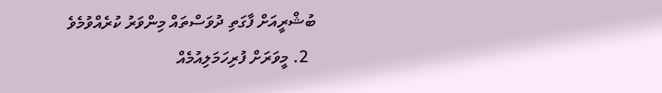ބުޝްރީއަށް ފާގަތި ދުވަސްތައް މިންވަރު ކުރެއްވުމެވެ
  2. މީވަރަށް ފުރިހަމަލިއުމެއް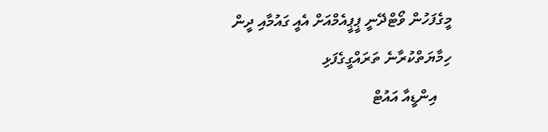މީގެފަހުން ވޯޓްދޭނީ ޕީޕީއެމްއަށް އެއީ ގައުމާއި ދީން ހިމާޔަތްކުރާނެ ތަރައްގީގެފަޅި
    އިންޑީއާ އައުޓް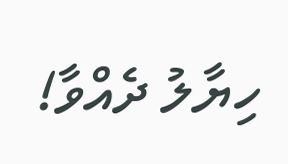ހިޔާލު ދެއްވާ!